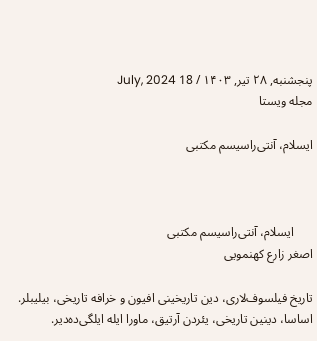پنجشنبه, ۲۸ تیر, ۱۴۰۳ / 18 July, 2024
مجله ویستا

ایسلام، آنتی‌راسیسم مکتبی



      ایسلام، آنتی‌راسیسم مکتبی
اصغر زارع کهنمویی

تاریخ فیلسوف‌لاری، دین تاریخینی افیون و خرافه‌ تاریخی، بیلیبلر. اساسا، دینین تاریخی، یئردن آرتیق، ماورا ایله ایلگی‌ده‌دیر.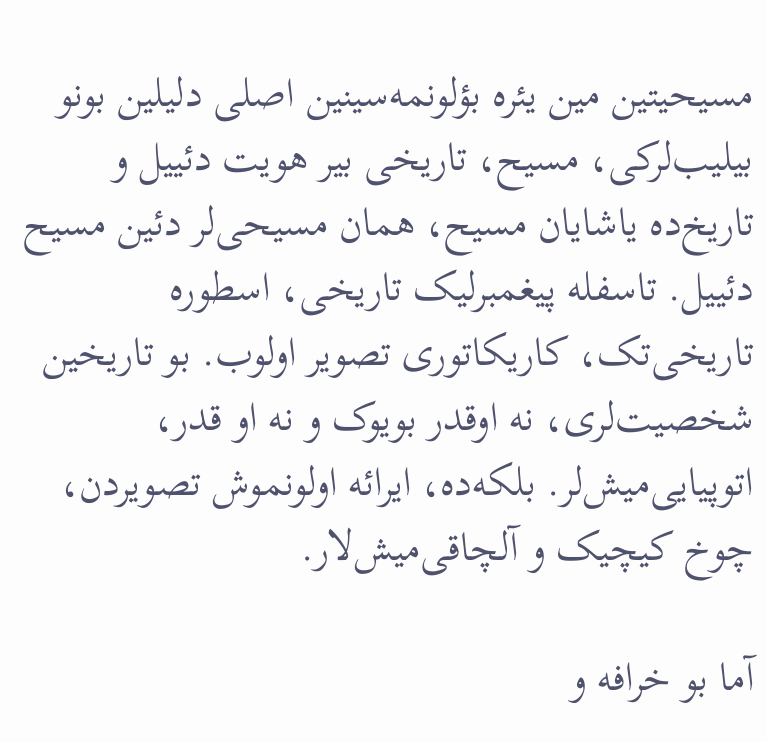مسیحیتین مین یئره بؤلونمه‌سینین اصلی دلیلین بونو بیلیب‌لرکی، مسیح، تاریخی بیر هویت دئییل و تاریخ‌ده یاشایان مسیح، همان مسیحی‌لر دئین مسیح دئییل. تاسفله پیغمبرلیک تاریخی، اسطوره تاریخی‌تک، کاریکاتوری تصویر اولوب. بو تاریخین شخصیت‌لری، نه اوقدر بویوک و نه او قدر، اتوپیایی‌میش‌لر. بلکه‌ده، ایرائه اولونموش تصویردن، چوخ کیچیک و آلچاقی‌میش‌لار.

آما بو خرافه و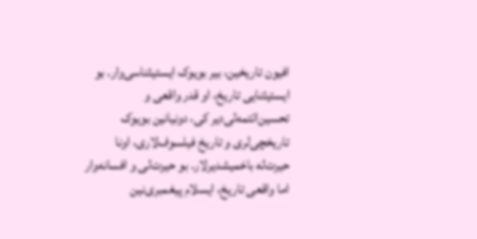افیون تاریخین، بیر بویوک ایستیثناسی‌وار. بو ایستیثنایی تاریخ، او قدر واقعی و تحسین‌ائتمه‌لی‌دیر کی، دونیانین بویوک تاریخچی‌لری و تاریخ فیلسوف‌لاری، اونا حیرت‌له باخمیشدیر‌لار. بو حیرت‌لی و افسانه‌وار اما واقعی تاریخ، ایسلام پیغمبری‌نین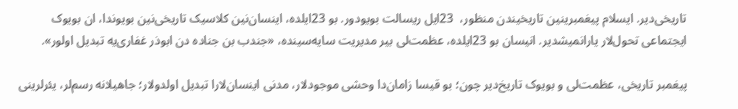تاریخی‌دیر. ایسلام پیغمبرینین تاریخیندن منظور،  23ایل ریسالت بویودور. بو 23ایلده، اینسان‌نین کلاسیک تاریخی‌نین بویوندا، ان بویوک ایجتماعی تحول‌لار یارانمیشدیر. انیسان بو 23ایلده، عظمت‌لی بیر مدیریت سایه‌سینده، «جندب بن جناده دن ابوذر غفاری‌یه تبدیل اولور».

پیغمبر تاریخی، عظمت‌لی و بویوک تاریخ‌دیر چون؛ بو قیسا زامان‌دا وحشی موجودلار، مدنی اینسان‌لارا تبدیل اولدولار؛ جاهیلانه رسم‌لر، یئرلرینی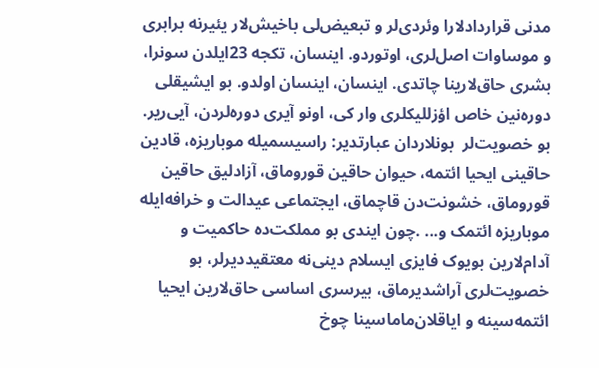مدنی قراردادلارا وئردی‌لر و تبعیض‌لی باخیش‌لار یئیرنه برابری و موساوات اصل‌لری، اوتوردو. اینسان، تکجه 23ایلدن سونرا، بشری حاق‌لارینا چاتدی. اینسان، اینسان اولدو. بو ‌ایشیقلی دوره‌نین خاص اؤزللیکلری وار کی، اونو آیری دوره‌لردن، آیی‌ریر. بو خصویت‌لر  بونلاردان عبارتدیر: راسیسمیله موباریزه، قادین حاقینی ایحیا ائتمه، حیوان حاقین قوروماق، آزادلیق حاقین قوروماق، خشونت‌دن قاچماق، ایجتماعی عیدالت و خرافه‌ایله موباریزه ائتمک و... .چون ایندی بو مملکت‌ده حاکمیت و آدام‌لارین بویوک فایزی ایسلام دینی‌نه معتقیددیر‌لر، بو خصویت‌لری آراشدیرماق، بیرسری اساسی حاق‌لارین ایحیا ائتمه‌سینه و ایاقلان‌ماماسینا چوخ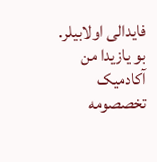فایدالی اولابیلر. بو یازیدا من آکادمیک تخصصومه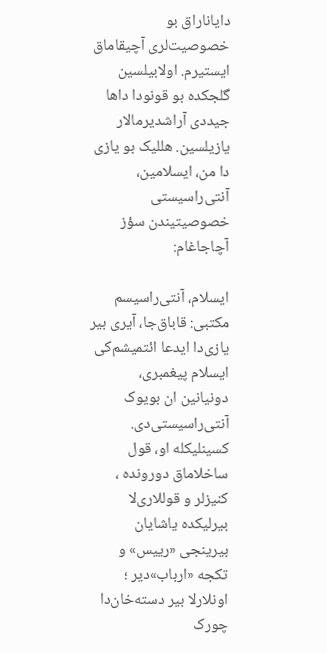دایاناراق بو خصوصیت‌لری آچیقاماق ایستیرم. اولابیلسین گلجکده بو قونودا داها جیددی آراشدیرمالار یازیلسین. هللیک بو یازی دا من، ایسلامین، آنتی‌راسیستی خصوصیتیندن سؤز آچاجاغام:

ایسلام، آنتی‌راسیسم مکتبی: قاباق‌جا، آیری بیر یازی‌دا ایدعا ائتمیشم‌کی ایسلام پیغمبری، دونیانین ان بویوک آنتی‌راسیستی‌دی. کسینلیکله او، قول ساخلاماق دورونده ، کنیزلر و قوللاری‌لا بیرلیکده یاشایان بیرینجی «رییس» و تکجه «ارباب»دیر ؛ اونلارلا بیر دسته‌خان‌دا چورک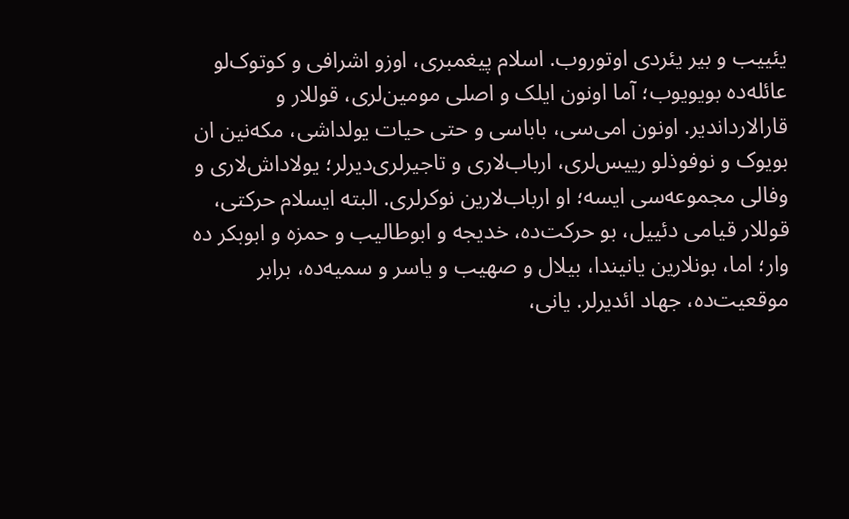یئییب و بیر یئردی اوتوروب. اسلام پیغمبری، اوزو اشرافی و کوتوک‌لو عائله‌ده بویویوب؛ آما اونون ایلک و اصلی مومین‌لری، قوللار و قارالارداندیر. اونون امی‌سی، باباسی و حتی حیات یولداشی، مکه‌نین ان بویوک و نوفوذ‌لو رییس‌لری، ارباب‌لاری و تاجیرلری‌دیر‌لر؛ یولاداش‌لاری و وفالی مجموعه‌سی ایسه؛ او ارباب‌لارین نوکرلری. البته ایسلام حرکتی، قوللا‌ر قیامی دئییل، بو حرکت‌ده، خدیجه و ابوطالیب و حمزه و ابوبکر ده وار؛ اما، بونلارین یانیندا، بیلال و صهیب و یاسر و سمیه‌ده، برابر موقعیت‌ده، جهاد ائدیرلر. یانی،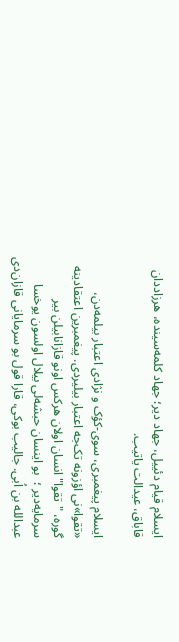ایسلام قیام دئییل، جهاد دیر؛ جهاد کلمه‌سینده، هرزاددان قاباق، عیدالت یاتیب.

ایسلام پیغمبری، سوی-کؤک و نژادی اعتبار بیلمه‌دن، «تقوا»نی اؤزونه تک‌جه اعتبار بیلیردی. پیغمبرین اعتقادینه گوره، "تقوا" انسان اولان هرکس اونو قازانابیلن بیر سرمایه‌دیر ؛  بو اینسان حبشه‌لی بیلال‌ اولسون یوخسا عبدالله بن اُبی. جالیب بوکی، قارا قول بو سرمایانی قازان‌دی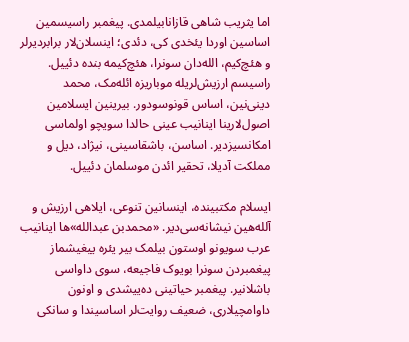اما یثریب شاهی قازانابیلمدی. پیغمبر راسیسمین اساسین اوردا یئخدی کی، دئدی؛ اینسلان‌لار برابردیر‌لر و هئچ‌کیم، الله‌دان سونرا، هئچ‌کیمه بنده دئییل. راسیسم ‌ارزیش‌لریله موباریزه ائله‌مک، محمد دینی‌نین، اساس قونوسودور. بیرینین ایسلامین اصول‌لارینا اینانیب عینی حالدا سویچو اولماسی امکانسیزدیر. اساسن، باشقاسینی، نیژاد، دیل و مملکت آدیلا، تحقیر ائدن موسلمان دئییل.

ایسلام مکتبینده، اینسانین تنوعی، ایلاهی ارزیش ‌و آلله‌هین نیشانه‌سی‌دیر. «محمدبن عبدالله»ها اینانیب عرب سویونو اوستون بیلمک بیر یئره ییغیشماز پیغمبردن سونرا بویوک فاجیعه، سوی داواسی‌ باشلانیر. پیغمبر حیاتینی ده‌ییشدی و اونون داوامچیلاری، ضعیف روایت‌لر اساسیندا و سانکی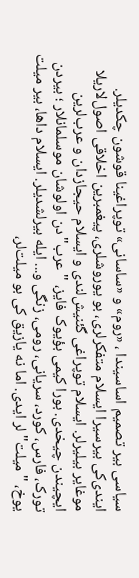سیاسی بیر تصمیم اساسیندا ، «روم» و «ساسانی» توپراغینا قوشون چکدیلر. ایندی‌کی بیرسیرا ایسلام متفکرلری، بو یوروشلری، پیغمبرین اخلاقی اصول‌لاریلا موغایر بیلیرلر. ایسلام توپراغی گئنیش‌لندی و ایسلام حیجازدان و عرب‌لرین ایچیندن چیخدی. بورا کیمی بؤیوک فایز، "عرب"دن اولوشان موسلمانلار ؛ بیردن تورک، فارس، کورد، سریانی، رومی، زنگی و... ایله بیرلشدیلر. ایسلام داها، بیر میلت یوخ، "میلت‌"لر ایدی. اما نه یازیق کی بو میلت‌لر،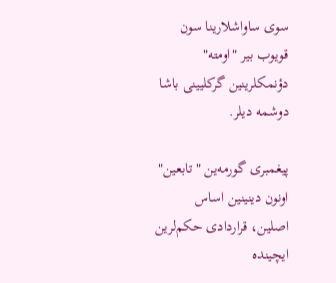سوی ساواشلارینا سون قویوب بیر "اومته" دؤنمکلرینین گرکلیینی باشا دوشمه دیلر.

پیغمبری گورمه‌ین "تابعین" اونون دینینین اساس اصلین، قراردادی حکم‌لرین ایچینده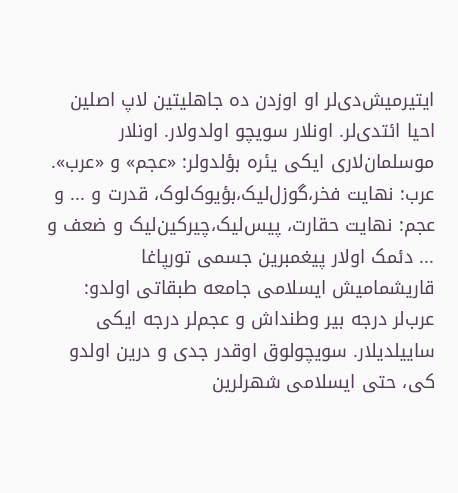ایتیرمیش‌دی‌لر او اوزدن ده جاهلیتین لاپ اصلین احیا ائتدی‌لر. اونلار سویچو اولدولار. اونلار موسلمان‌لاری ایکی یئره بؤلدولر: «عجم» و «عرب». عرب: نهایت فخر،گوزل‌لیک،بؤیوک‌لوک، قدرت و ... و عجم: نهایت حقارت، پیس‌لیک،چیرکین‌لیک و ضعف و ... دئمک اولار پیغمبرین جسمی تورپاغا قاریشمامیش ایسلامی جامعه طبقاتی اولدو: عرب‌لر درجه بیر وطنداش و عجم‌لر درجه ایکی ساییلدیلار. سویچولوق اوقدر جدی و درین اولدو کی، حتی ایسلامی شهرلرین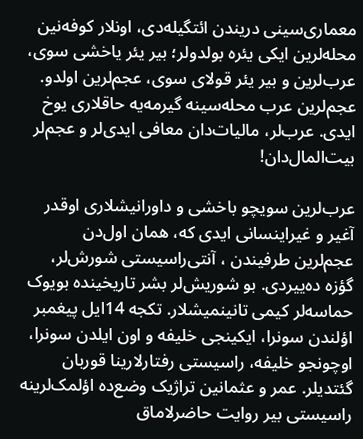معماری‌سینی دریندن ائتگیله‌دی، اونلار کوفه‌نین محله‌لرین ایکی یئره بولدولر؛ بیر یئر یاخشی سوی، عرب‌لرین و بیر یئر قولای سوی، عجم‌لرین اولدو. عجم‌لرین عرب محله‌سینه گیرمه‌یه حاقلاری یوخ ایدی. عرب‌لر، مالیات‌دان معافی ایدی‌لر و عجم‌لر بیت‌المال‌دان!

عرب‌لرین سویچو باخشی و داورانیشلاری اوقدر آغیر و غیراینسانی‌ ایدی که، همان اول‌دن عجم‌لرین طرفیندن ، آنتی‌راسیستی شورش‌لر، گؤزه ده‌ییردی. بو شوریش‌لر بشر تاریخینده بویوک حماسه‌لر کیمی تانینمیشلار. تکجه 14ایل پیغمبر اؤلندن سونرا، ایکینجی خلیفه و اون ایلدن سونرا، اوچونجو خلیفه، راسیستی رفتارلارینا قوربان گئتدیلر. عمر و عثمانین تراژیک وضع‌ده اؤلمک‌لرینه راسیستی بیر روایت حاضرلاماق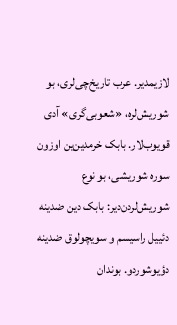لازیمدیر. عرب‌ تاریخ‌چی‌لری، بو شوریش‌لره، «شعوبی‌گری» آدی قویوب‌لار. بابک خرمدین‌ین اوزون سوره‌ شوریشی، بو نوع شوریش‌لردن‌دیر: بابک دین ضدینه دئییل راسیسم و سویچولوق ضدینه دؤیوشوردو. بوندان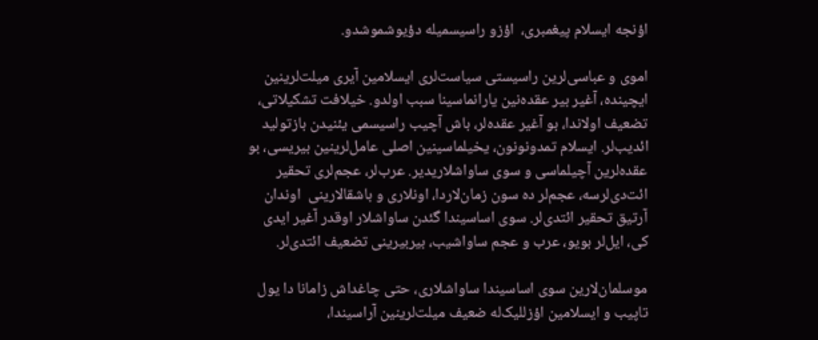اؤنجه ایسلام پیغمبری،  اؤزو راسیسمیله دؤیوشموشدو.

اموی و عباسی‌لرین راسیستی سیاست‌لری ایسلامین آیری میلت‌لرینین ایچینده، آغیر بیر عقده‌نین یارانماسینا سبب اولدو. خیلافت تشکیلاتی، تضعیف اولاندا، بو آغیر عقده‌لر، باش آچیب راسیسمی یئنیدن بازتولید ائدیب‌لر. ایسلام تمدونونون، یخیلماسینین اصلی عامل‌لرینین بیریسی، بو عقده‌لرین آچیلماسی‌ و سوی ساواشلاریدیر. عرب‌لر، عجم‌لری تحقیر ائت‌دی‌لرسه، عجم‌لر ده سون زمان‌لاردا، اونلاری و باشقالارینی ‌ اوندان آرتیق تحقیر ائتدی‌لر. سوی اساسیندا گئدن ساواشلار اوقدر آغیر ایدی کی، ایل‌لر بویو، عرب و عجم ساواشیب، بیربیرینی تضعیف ائتدی‌لر.

موسلمان‌لارین سوی اساسیندا ساواشلاری، حتی چاغداش زامانا دا یول تاپیب و ایسلامین اؤزللیک‌له ضعیف میلت‌لرینین آراسیندا،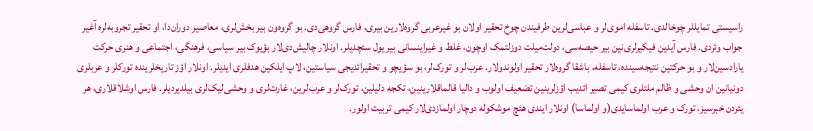راسیستی تمایللر چوخالدی. تاسفله اموی‌لر و عباسی‌لرین طرفیندن چوخ تحقیر اولان بو غیرعربی گروه‌لارین بیری، فارس گروهی‌دی. بو گروه‌ون بیر بخش‌لری، معاصیر دوران‌دا، او تحقیر تجروبه‌لره آغیر جواب وئردی. فارس آیدین فیکیرلری‌نین بیر حیصه‌سی، دولت‌میلت دوزلتمک اوچون، غلط و غیراینسانی بیر یول سئچدیلر. اونلار چالیش‌دی‌لار بؤیوک بیر سیاسی، فرهنگی، اجتماعی و هنری حرکت یارادسین‌لار و بو حرکتین نتیجه‌سینده، تاسفله، باشقا گروه‌لار تحقیر اولوندولار. عرب‌لر و تورک‌لر، بو سؤیچو و تحقیرائدیجی سیاستین، لاپ ایلکین هدفلری ایدیلر. اونلار اؤز تاریخلرینده تورکلر و عربلری دونیانین ان وحشی و ظالم ملتلری کیمی تصیر ائدیب اؤزلرینین تضعیف اولوب و دالیا قالماقلارینین، تکجه دلیلین، تورک‌لر و عرب‌لرین، غارت‌لری و وحشی‌‌لیک‌لری بیلدیردیلر. فارس اوشلاقلاری، هر یئردن خبرسیز، تورک و عرب اولماسایدی(و اولماسا) اونلار ایندی هئچ موشکوله دوچار اولمازدی‌لار کیمی تربیت اولور.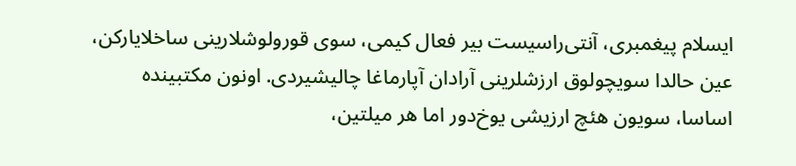ایسلام پیغمبری، آنتی‌راسیست بیر فعال کیمی، سوی قورولوشلارینی ساخلایارکن، عین حالدا سویچولوق ارزشلرینی آرادان آپارماغا چالیشیردی. اونون مکتبینده اساسا، سویون هئچ ارزیشی یوخ‌دور اما هر میلتین،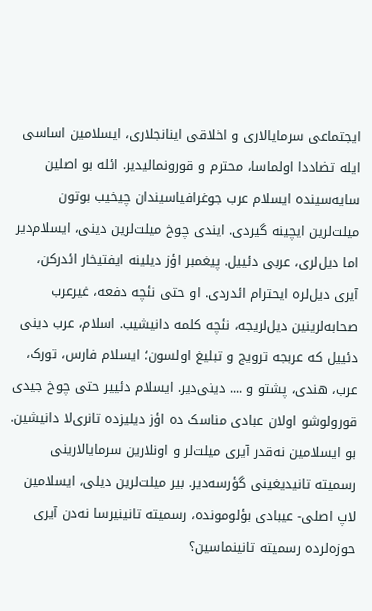ایجتماعی سرمایالاری و اخلاقی اینانجلاری، ایسلامین اساسی‌ ایله تضاددا اولماسا، محترم و قورونمالیدیر. ائله بو اصلین سایه‌سینده‌ ایسلام عرب جوغرافیاسیندان چیخیب بوتون میلت‌لرین ایچینه گیردی. ایندی چوخ میلت‌لرین دینی، ایسلام‌دیر اما دیل‌لری، عربی دئییل. پیغمبر اؤز دیلینه ایفتیخار ائدرکن، آیری دیل‌لره ایحترام ائدردی. او حتی نئچه دفعه، غیرعرب صحابه‌لرینین دیل‌لریجه، نئچه کلمه دانیشیب. اسلام، عرب دینی دئییل که عربجه ترویج و تبلیغ اولسون؛ ایسلام فارس، تورک، عرب، هندی، پشتو و .... دینی‌دیر. ایسلام دئییر حتی چوخ جیدی قورولوشو اولان عبادی مناسک ده اؤز دیلیزده تانری‌لا دانیشین. بو ایسلامین نه‌قدر آیری میلت‌لر و اونلارین سرمایالارینی رسمیته تانیدیغینی گؤرسه‌دیر. بیر میلت‌لرین دیلی، ایسلامین لاپ اصلی- عیبادی بؤلومونده، رسمیته‌ تانینیرسا نه‌دن آیری حوزه‌لرده رسمیته تانینماسین؟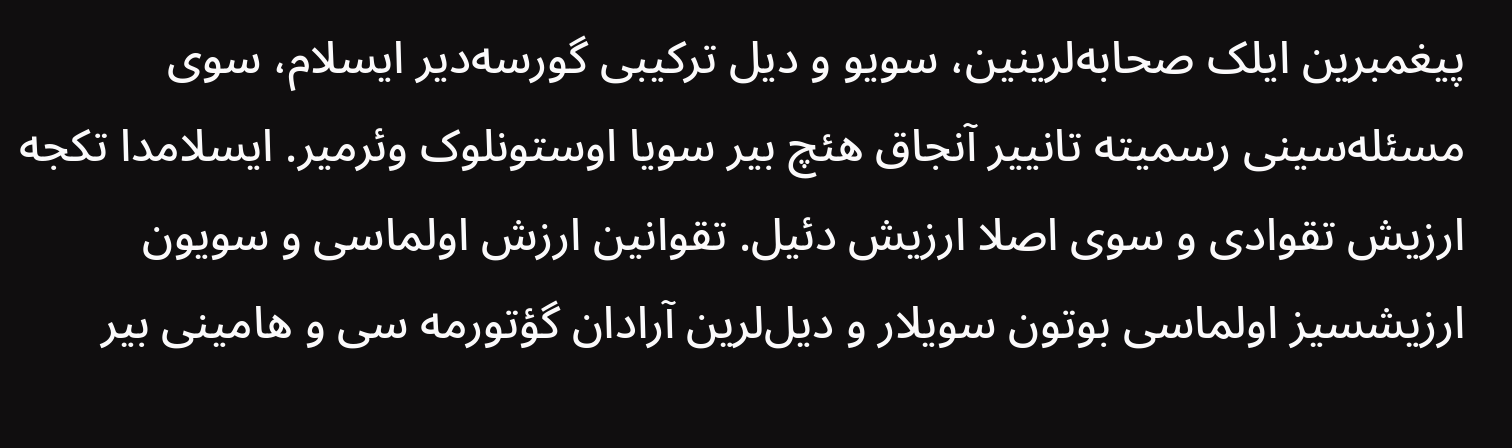پیغمبرین ایلک صحابه‌لرینین، سویو و دیل ترکیبی گورسه‌دیر ایسلام، سوی مسئله‌سینی رسمیته تانییر آنجاق هئچ بیر سویا اوستونلوک وئرمیر. ایسلامدا تکجه ارزیش تقوادی و سوی اصلا ارزیش دئیل. تقوا‌نین ارزش اولماسی و سویون ارزیشسیز اولماسی بوتون سویلار و دیل‌لرین آرادان گؤتورمه سی و هامینی بیر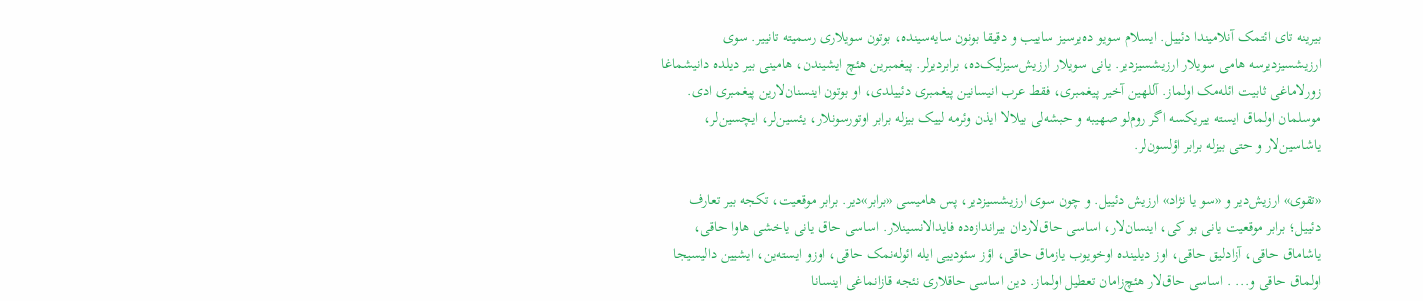بیرینه تای ائتمک آنلامیندا دئییل. ایسلام سویو ده‌یرسیز ساییب و دقیقا بونون سایه‌سینده، بوتون سویلاری رسمیته تانییر. سوی ارزیشسیزدیرسه هامی سویلار ارزیشسیزدیر. یانی سویلار ارزیش‌سیزلیک‌ده، برابردیر‌لر. پیغمبرین هئچ ایشیندن، هامینی بیر دیلده دانیشماغا زورلاماغی ثابیت ائله‌مک اولماز. آللهین آخیر پیغمبری، فقط عرب‌ انیسانین پیغمبری دئییلدی، او بوتون اینسنان‌لارین پیغمبری ادی. موسلمان اولماق ایسته ییریکسه اگر روم‌لو صهیبه و حبشه‌لی بیلالا ایذن وئرمه لییک بیزله برابر اوتورسونلار، یئسین‌لر، ایچسین‌لر، یاشاسین‌لار و حتی بیزله برابر اؤلسون‌لر.

«تقوی» ارزیش‌دیر و «سو یا نژاد» ارزیش دئییل. و چون سوی ارزیشسیزدیر، پس هامیسی «برابر»دیر. برابر موقعیت، تکجه بیر تعارف دئییل؛ برابر موقعیت یانی بو کی، اینسان‌لار، اساسی حاق‌لاردان بیراندازه‌ده فایدالانسینلار. اساسی حاق یانی یاخشی هاوا حاقی، یاشاماق حاقی، آزادلیق حاقی، اوز دیلینده اوخویوب یازماق حاقی، اؤز سئودییی ایله ائوله‌نمک حاقی، اوزو ایسته‌ین، ایشیین دالیسیجا اولماق حاقی و... . اساسی حاق‌لار هئچ‌زامان تعطیل اولماز. دین اساسی حاقلاری نئجه قازانماغی اینسانا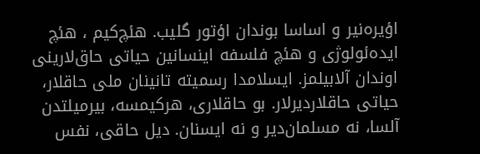اؤیره‌نیر و اساسا بوندان اؤتور گلیب. هئچ‌کیم ، هئچ ایده‌ئولوژی و هئچ فلسفه اینسانین حیاتی حاق‌لارینی اوندان آلابیلمز. ایسلامدا رسمیته تانینان ملی حاقلار، حیاتی حاقلاردیر‌لار. بو حاقلاری، هرکیمسه، بیرمیلتدن آلسا، نه مسلمان‌دیر و نه ایسنان. دیل حاقی، نفس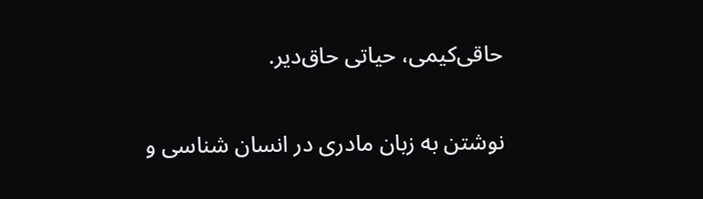حاقی‌کیمی، حیاتی حاق‌دیر.

نوشتن به زبان مادری در انسان شناسی و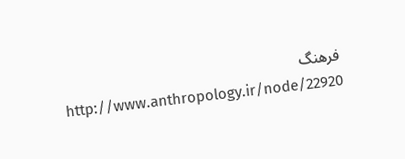فرهنگ
http://www.anthropology.ir/node/22920